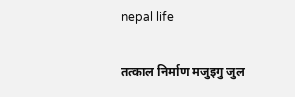nepal life

तत्काल निर्माण मजुइगु जुल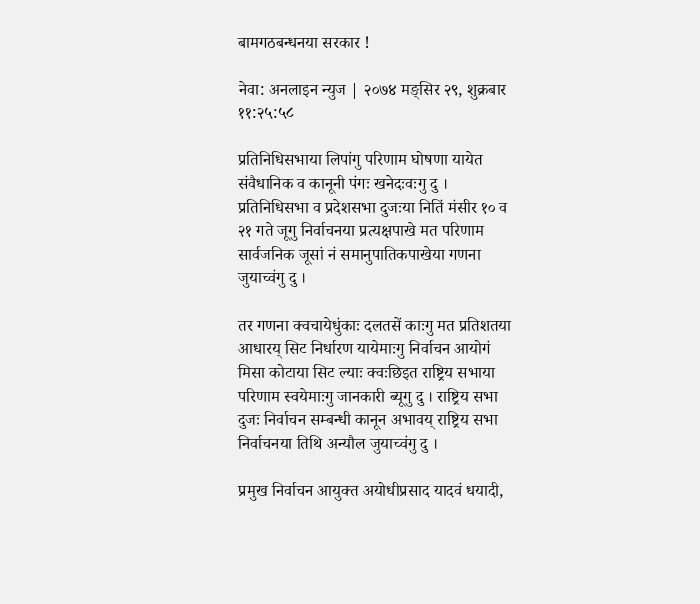बामगठबन्धनया सरकार !

नेवा: अनलाइन न्युज | २०७४ मङ्सिर २९, शुक्रबार ११:२५:५८

प्रतिनिधिसभाया लिपांगु परिणाम घोषणा यायेत संवैधानिक व कानूनी पंगः खनेदःवःगु दु । प्रतिनिधिसभा व प्रदेशसभा दुजःया नितिं मंसीर १० व २१ गते जूगु निर्वाचनया प्रत्यक्षपाखे मत परिणाम सार्वजनिक जूसां नं समानुपातिकपाखेया गणना जुयाच्वंगु दु ।

तर गणना क्वचायेधुंकाः दलतसें काःगु मत प्रतिशतया आधारय् सिट निर्धारण यायेमाःगु निर्वाचन आयोगं मिसा कोटाया सिट ल्याः क्वःछिइत राष्ट्रिय सभाया परिणाम स्वयेमाःगु जानकारी ब्यूगु दु । राष्ट्रिय सभा दुजः निर्वाचन सम्बन्धी कानून अभावय् राष्ट्रिय सभा निर्वाचनया तिथि अन्यौल जुयाच्वंगु दु ।

प्रमुख निर्वाचन आयुक्त अयोधीप्रसाद यादवं धयादी,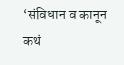‘संविधान व कानून कथं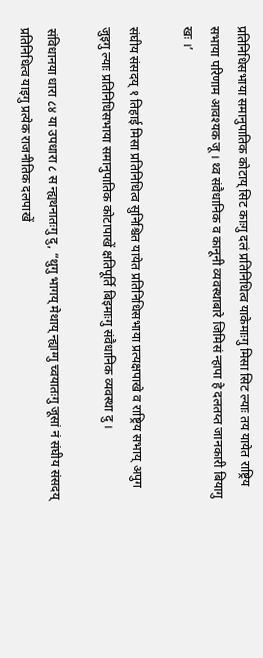प्रतिनिधिसभाया समानुपातिक कोटाय् सिट काःगु दलं प्रतिनिधित्व याकेमाःगु मिसा सिट ल्याः तय यायेत राष्ट्रिय सभाया परिणाम आवश्यक जू । थ्व संवैधानिक व कानूनी व्यवस्थाबारे जिमिसं न्हापा हे दलतय्त जानकारी बियागु खः ।’

संघीय संसदय् १ तिहाई मिसा प्रतिनिधित्व सुनिश्चित यायेत प्रतिनिधिसभाया प्रत्यक्षपाखे व राष्ट्रिय सभाय् अपुग जुइगु ल्याः प्रतिनिधिसभाया समानुपातिक कोटापाखें क्षतिपूर्ति बिइमाःगु संवैधानिक व्यवस्था दु ।

संविधानया धारा ८४ या उपधारा ८ स न्ह्यथनातःगु दु, “थुगु भागय् मेथाय् न्ह्याग्गु च्वयातःगु जूसां नं संघीय संसदय् प्रतिनिधित्व याइगु प्रत्येक राजनीतिक दलपाखें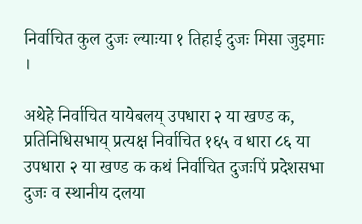निर्वाचित कुल दुजः ल्याःया १ तिहाई दुजः मिसा जुइमाः ।

अथेहे निर्वाचित यायेबलय् उपधारा २ या खण्ड क, प्रतिनिधिसभाय् प्रत्यक्ष निर्वाचित १६५ व धारा ८६ या उपधारा २ या खण्ड क कथं निर्वाचित दुजःपिं प्रदेशसभा दुजः व स्थानीय दलया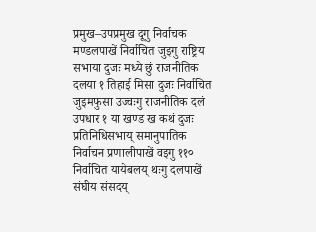प्रमुख–उपप्रमुख दूगु निर्वाचक मण्डलपाखें निर्वाचित जुइगु राष्ट्रिय सभाया दुजः मध्ये छुं राजनीतिक दलया १ तिहाई मिसा दुजः निर्वाचित जुइमफुसा उज्वःगु राजनीतिक दलं उपधार १ या खण्ड ख कथं दुजः प्रतिनिधिसभाय् समानुपातिक निर्वाचन प्रणालीपाखें वइगु ११० निर्वाचित यायेबलय् थःगु दलपाखें संघीय संसदय्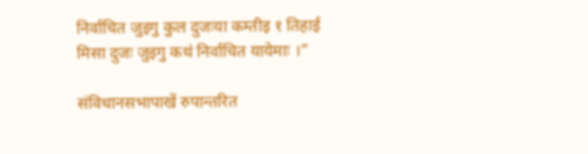निर्वाचित जुइगु कुल दुजःया कम्तीइ १ तिहाई मिसा दुजः जुइगु कथं निर्वाचित यायेमाः ।”

संविधानसभापाखें रुपान्तरित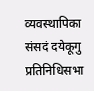व्यवस्थापिका संसदं दयेकूगु प्रतिनिधिसभा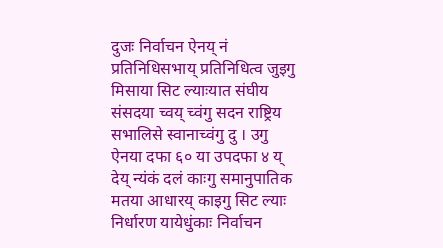दुजः निर्वाचन ऐनय् नं प्रतिनिधिसभाय् प्रतिनिधित्व जुइगु मिसाया सिट ल्याःयात संघीय संसदया च्वय् च्वंगु सदन राष्ट्रिय सभालिसे स्वानाच्वंगु दु । उगु ऐनया दफा ६० या उपदफा ४ य् देय् न्यंकं दलं काःगु समानुपातिक मतया आधारय् काइगु सिट ल्याः निर्धारण यायेधुंकाः निर्वाचन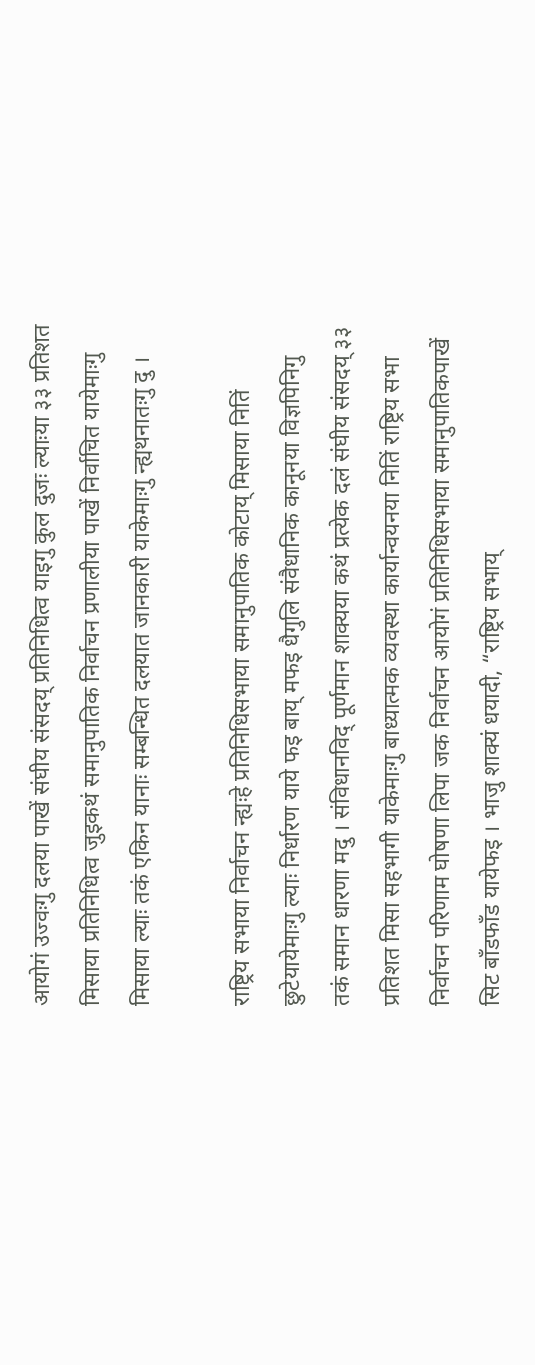आयोगं उज्वःगु दलया पाखें संघीय संसदय् प्रतिनिधित्व याइगु कुल दुजः ल्याःया ३३ प्रतिशत मिसाया प्रतिनिधित्व जुइकथं समानुपातिक निर्वाचन प्रणालीया पाखें निर्वाचित यायेमाःगु मिसाया ल्याः तकं एकिन यानाः सम्बन्धित दलयात जानकारी याकेमाःगु न्ह्यथनातःगु दु ।

राष्ट्रिय सभाया निर्वाचन न्ह्यःहे प्रतिनिधिसभाया समानुपातिक कोटाय् मिसाया नितिं छुटेयायेमाःगु ल्याः निर्धारण याये फइ बाय् मफइ धैगुलि संवैधानिक कानूनया विज्ञपिनिगु तकं समान धारणा मदु । संविधानविद् पूर्णमान शाक्यया कथं प्रत्येक दलं संघीय संसदय् ३३ प्रतिशत मिसा सहभागी याकेमाःगु बाध्यात्मक व्यवस्था कार्यान्वयनया नितिं राष्ट्रिय सभा निर्वाचन परिणाम घोषणा लिपा जक निर्वाचन आयोगं प्रतिनिधिसभाया समानुपातिकपाखें सिट बाँडफाँड यायेफइ । भाजु शाक्यं धयादी, “राष्ट्रिय सभाय्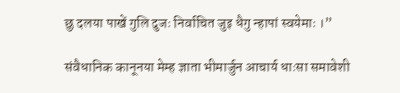छु दलया पाखें गुलि दुजः निर्वाचित जुइ धैगु न्हापां स्वयेमाः ।”

संवैधानिक कानूनया मेम्ह ज्ञाता भीमार्जुन आचार्य धाःसा समावेशी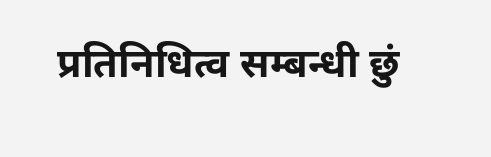प्रतिनिधित्व सम्बन्धी छुं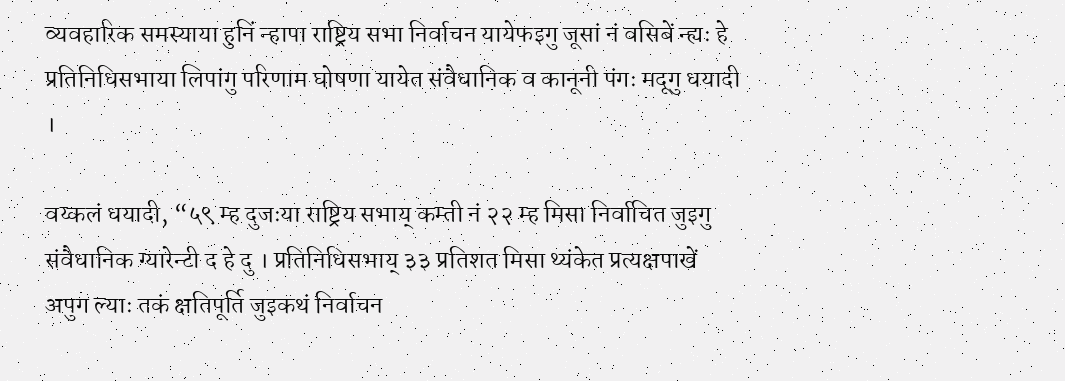व्यवहारिक समस्याया हुनिं न्हापा राष्ट्रिय सभा निर्वाचन यायेफइगु जूसां नं वसिबें न्ह्यः हे प्रतिनिधिसभाया लिपांगु परिणाम घोषणा यायेत संवैधानिक व कानूनी पंगः मदूगु धयादी ।

वय्कलं धयादी, “५९ म्ह दुजःया राष्ट्रिय सभाय् कम्ती नं २२ म्ह मिसा निर्वाचित जुइगु संवैधानिक ग्यारेन्टी द हे दु । प्रतिनिधिसभाय् ३३ प्रतिशत मिसा थ्यंकेत प्रत्यक्षपाखें अपुग ल्याः तकं क्षतिपूर्ति जुइकथं निर्वाचन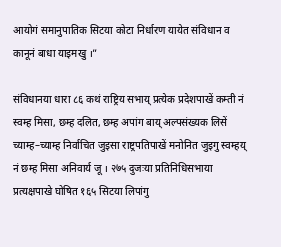आयोगं समानुपातिक सिटया कोटा निर्धारण यायेत संविधान व कानूनं बाधा याइमखु ।”

संविधानया धारा ८६ कथं राष्ट्रिय सभाय् प्रत्येक प्रदेशपाखें कम्ती नं स्वम्ह मिसा, छम्ह दलित, छम्ह अपांग बाय् अल्पसंख्यक लिसें च्याम्ह–च्याम्ह निर्वाचित जुइसा राष्ट्रपतिपाखें मनोनित जुइगु स्वम्हय् नं छम्ह मिसा अनिवार्य जू । २७५ दुजःया प्रतिनिधिसभाया प्रत्यक्षपाखे घोषित १६५ सिटया लिपांगु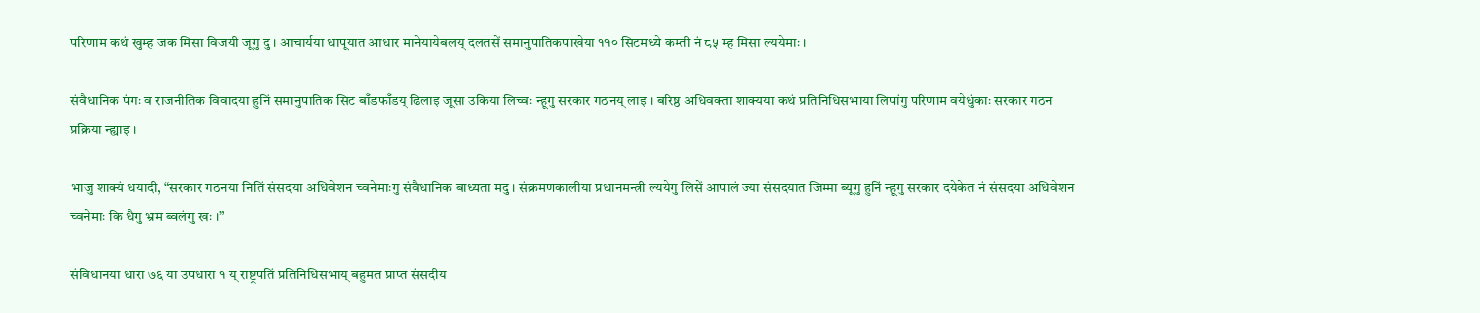परिणाम कथं खुम्ह जक मिसा विजयी जूगु दु । आचार्यया धापूयात आधार मानेयायेबलय् दलतसें समानुपातिकपाखेया ११० सिटमध्ये कम्ती नं ८५ म्ह मिसा ल्ययेमाः ।

संवैधानिक पंगः व राजनीतिक विवादया हुनिं समानुपातिक सिट बाँडफाँडय् ढिलाइ जूसा उकिया लिच्वः न्हूगु सरकार गठनय् लाइ । बरिष्ठ अधिवक्ता शाक्यया कथं प्रतिनिधिसभाया लिपांगु परिणाम वयेधुंकाः सरकार गठन प्रक्रिया न्ह्याइ ।

भाजु शाक्यं धयादी, “सरकार गठनया नितिं संसदया अधिवेशन च्वनेमाःगु संवैधानिक बाध्यता मदु । संक्रमणकालीया प्रधानमन्त्री ल्ययेगु लिसें आपालं ज्या संसदयात जिम्मा ब्यूगु हुनिं न्हूगु सरकार दयेकेत नं संसदया अधिवेशन च्वनेमाः कि धैगु भ्रम ब्वलंगु खः ।”

संविधानया धारा ७६ या उपधारा १ य् राष्ट्रपतिं प्रतिनिधिसभाय् बहुमत प्राप्त संसदीय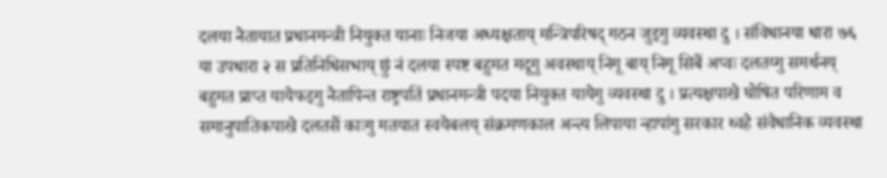दलया नेतायात प्रधानमन्त्री नियुक्त यानाः निजया अध्यक्षताय् मन्त्रिपरिषद् गठन जुइगु व्यवस्था दु । संविधानया धारा ७६ या उपधारा २ स प्रतिनिधिसभाय् छुं नं दलया स्पष्ट बहुमत मदूगु अवस्थाय् निगू बाय् निगू सिबें अप्वः दलतय्गु समर्थनय् बहुमत प्राप्त यायेफइगु नेतापिन्त राष्ट्रपतिं प्रधानमन्त्री पदया नियुक्त यायेगु व्यवस्था दु । प्रत्यक्षपाखे घोषित परिणाम व समानुपातिकपाखे दलतसें काःगु मतयात स्वयेबलय् संक्रमणकाल अन्त्य लिपाया न्हापांगु सरकार थ्वहे संवैधानिक व्यवस्था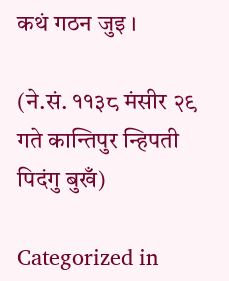कथं गठन जुइ ।

(ने.सं. ११३८ मंसीर २९ गते कान्तिपुर न्हिपती पिदंगु बुखँ)

Categorized in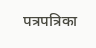पत्रपत्रिका